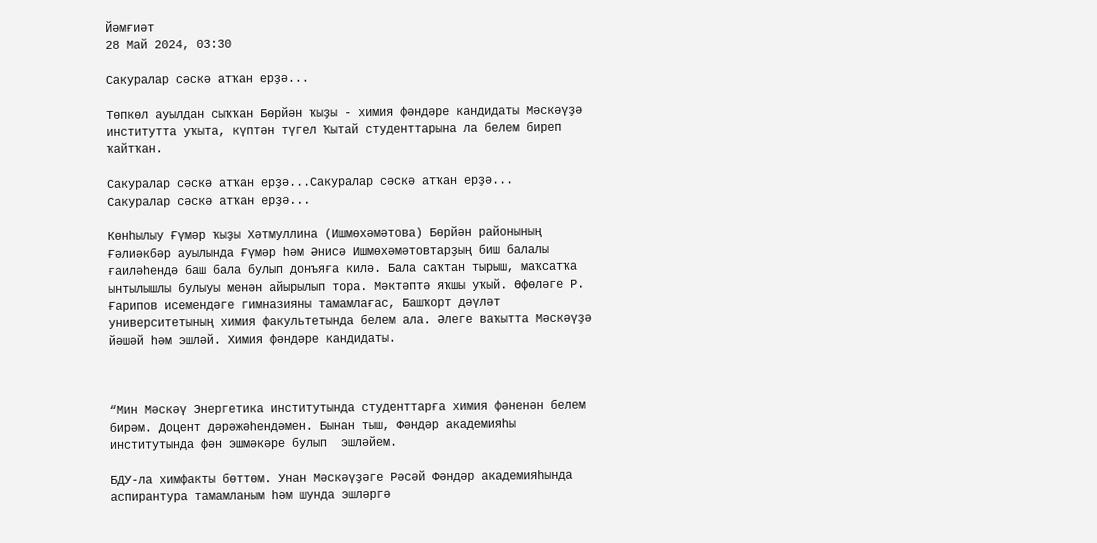Йәмғиәт
28 Май 2024, 03:30

Сакуралар сәскә атҡан ерҙә...

Төпкөл ауылдан сыҡҡан Бөрйән ҡыҙы - химия фәндәре кандидаты Мәскәүҙә институтта уҡыта, күптән түгел Ҡытай студенттарына ла белем биреп ҡайтҡан.

Сакуралар сәскә атҡан ерҙә...Сакуралар сәскә атҡан ерҙә...
Сакуралар сәскә атҡан ерҙә...

Көнһылыу Ғүмәр ҡыҙы Хәтмуллина (Ишмөхәмәтова) Бөрйән районының Ғәлиәкбәр ауылында Ғүмәр һәм Әнисә Ишмөхәмәтовтарҙың биш балалы ғаиләһендә баш бала булып донъяға килә. Бала саҡтан тырыш, маҡсатҡа ынтылышлы булыуы менән айырылып тора. Мәктәптә яҡшы уҡый. Өфөләге Р. Ғарипов исемендәге гимназияны тамамлағас, Башҡорт дәүләт университетының химия факультетында белем ала. Әлеге ваҡытта Мәскәүҙә йәшәй һәм эшләй. Химия фәндәре кандидаты.



“Мин Мәскәү Энергетика институтында студенттарға химия фәненән белем бирәм. Доцент дәрәжәһендәмен. Бынан тыш, Фәндәр академияһы институтында фән эшмәкәре булып  эшләйем.

БДУ-ла химфакты бөттөм. Унан Мәскәүҙәге Рәсәй Фәндәр академияһында аспирантура тамамланым һәм шунда эшләргә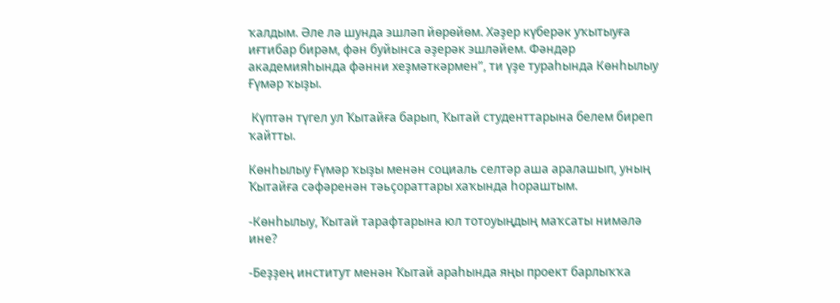ҡалдым. Әле лә шунда эшләп йөрөйөм. Хәҙер күберәк уҡытыуға иғтибар бирәм, фән буйынса әҙерәк эшләйем. Фәндәр академияһында фәнни хеҙмәткәрмен”, ти үҙе тураһында Көнһылыу Ғүмәр ҡыҙы.

 Күптән түгел ул Ҡытайға барып, Ҡытай студенттарына белем биреп ҡайтты.

Көнһылыу Ғүмәр ҡыҙы менән социаль селтәр аша аралашып, уның Ҡытайға сәфәренән тәьҫораттары хаҡында һораштым.

-Көнһылыу, Ҡытай тарафтарына юл тотоуыңдың маҡсаты нимәлә ине?

-Беҙҙең институт менән Ҡытай араһында яңы проект барлыҡҡа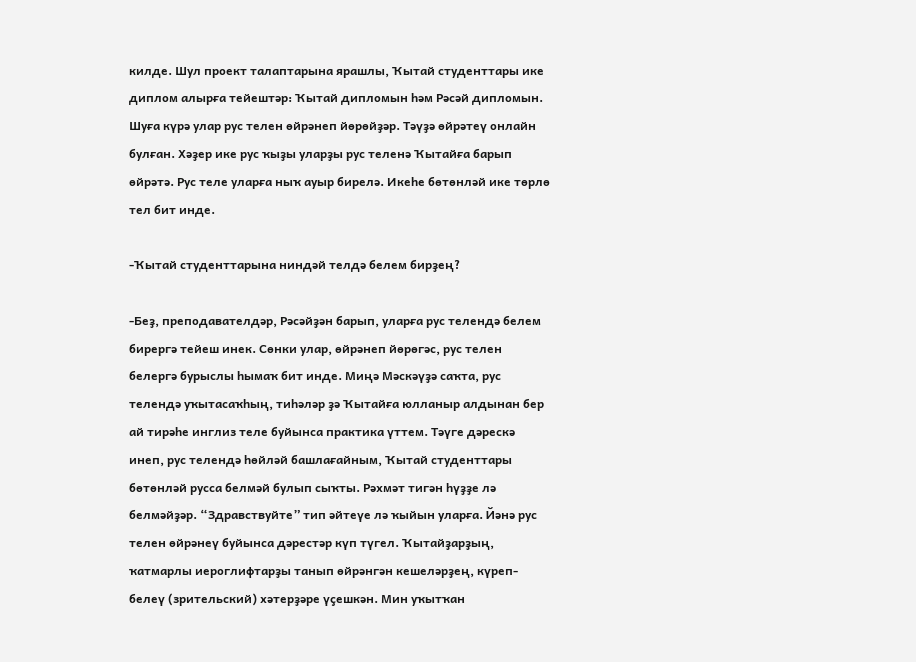килде. Шул проект талаптарына ярашлы, Ҡытай студенттары ике диплом алырға тейештәр: Ҡытай дипломын һәм Рәсәй дипломын. Шуға күрә улар рус телен өйрәнеп йөрөйҙәр. Тәүҙә өйрәтеү онлайн булған. Хәҙер ике рус ҡыҙы уларҙы рус теленә Ҡытайға барып өйрәтә. Рус теле уларға ныҡ ауыр бирелә. Икеһе бөтөнләй ике төрлө тел бит инде.

-Ҡытай студенттарына ниндәй телдә белем бирҙең?

-Беҙ, преподавателдәр, Рәсәйҙән барып, уларға рус телендә белем бирергә тейеш инек. Сөнки улар, өйрәнеп йөрөгәс, рус телен белергә бурыслы һымаҡ бит инде. Миңә Мәскәүҙә саҡта, рус телендә уҡытасаҡһың, тиһәләр ҙә Ҡытайға юлланыр алдынан бер ай тирәһе инглиз теле буйынса практика үттем. Тәүге дәрескә инеп, рус телендә һөйләй башлағайным, Ҡытай студенттары бөтөнләй русса белмәй булып сыҡты. Рәхмәт тигән һүҙҙе лә белмәйҙәр. “Здравствуйте” тип әйтеүе лә ҡыйын уларға. Йәнә рус телен өйрәнеү буйынса дәрестәр күп түгел. Ҡытайҙарҙың, ҡатмарлы иероглифтарҙы танып өйрәнгән кешеләрҙең, күреп-белеү (зрительский) хәтерҙәре үҫешкән. Мин уҡытҡан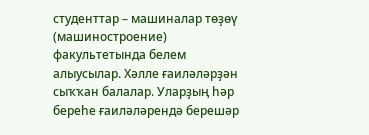студенттар – машиналар төҙөү (машиностроение) факультетында белем алыусылар. Хәлле ғаиләләрҙән сыҡҡан балалар. Уларҙың һәр береһе ғаиләләрендә берешәр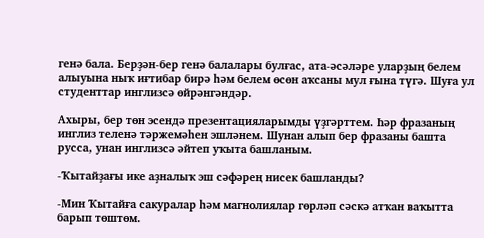генә бала. Берҙән-бер генә балалары булғас, ата-әсәләре уларҙың белем алыуына ныҡ иғтибар бирә һәм белем өсөн аҡсаны мул ғына түгә. Шуға ул студенттар инглизсә өйрәнгәндәр.

Ахыры, бер төн эсендә презентацияларымды үҙгәрттем. Һәр фразаның инглиз теленә тәржемәһен эшләнем. Шунан алып бер фразаны башта русса, унан инглизсә әйтеп уҡыта башланым.

-Ҡытайҙағы ике аҙналыҡ эш сәфәрең нисек башланды?

-Мин Ҡытайға сакуралар һәм магнолиялар гөрләп сәскә атҡан ваҡытта барып төштөм.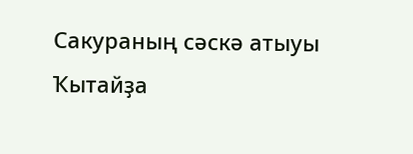Сакураның сәскә атыуы Ҡытайҙа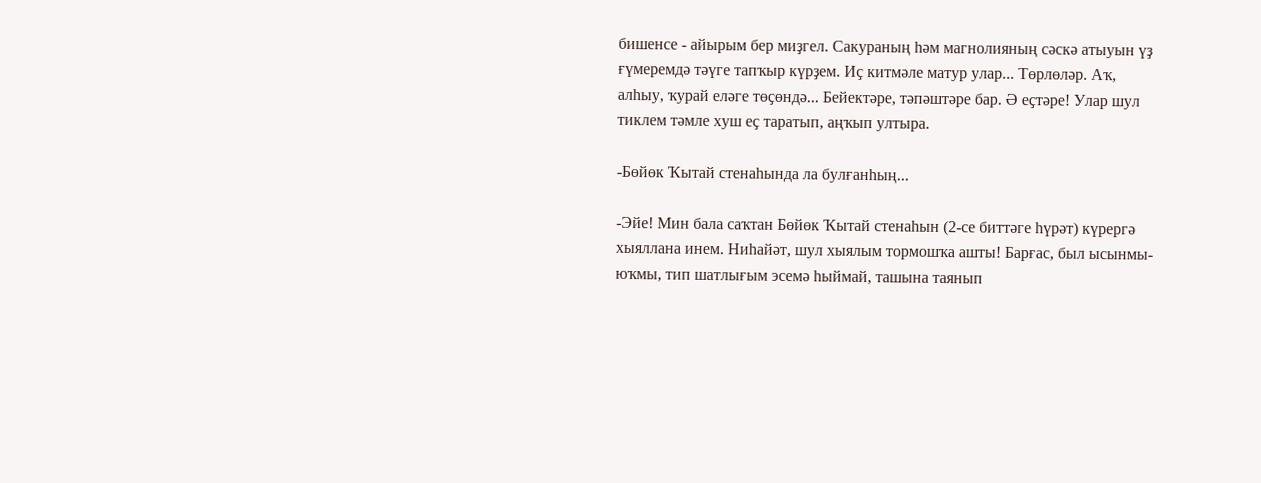бишенсе - айырым бер миҙгел. Сакураның һәм магнолияның сәскә атыуын үҙ ғүмеремдә тәүге тапҡыр күрҙем. Иҫ китмәле матур улар... Төрлөләр. Аҡ, алһыу, ҡурай еләге төҫөндә... Бейектәре, тәпәштәре бар. Ә еҫтәре! Улар шул тиклем тәмле хуш еҫ таратып, аңҡып ултыра.

-Бөйөк Ҡытай стенаһында ла булғанһың...

-Эйе! Мин бала саҡтан Бөйөк Ҡытай стенаһын (2-се биттәге һүрәт) күрергә хыяллана инем. Ниһайәт, шул хыялым тормошҡа ашты! Барғас, был ысынмы-юҡмы, тип шатлығым эсемә һыймай, ташына таянып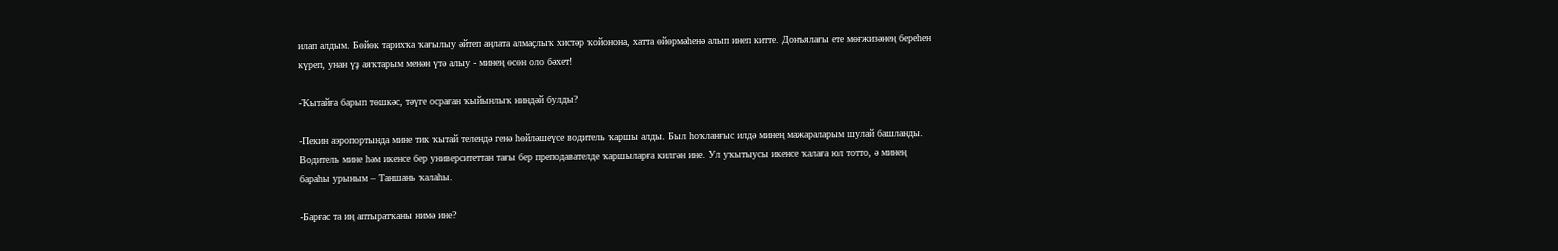илап алдым. Бөйөк тарихҡа ҡағылыу әйтеп аңлата алмаҫлыҡ хистәр ҡойонона, хатта өйөрмәһенә алып инеп китте. Донъялағы ете мөғжизәнең береһен күреп, унан үҙ аяҡтарым менән үтә алыу - минең өсөн оло бәхет!

-Ҡытайға барып төшкәс, тәүге осраған ҡыйынлыҡ ниндәй булды?

-Пекин аэропортында мине тик ҡытай телендә генә һөйләшеүсе водитель ҡаршы алды. Был һоҡланғыс илдә минең мажараларым шулай башланды. Водитель мине һәм икенсе бер университеттан тағы бер преподавателде ҡаршыларға килгән ине. Ул уҡытыусы икенсе ҡалаға юл тотто, ә минең бараһы урыным – Таншань ҡалаһы.

-Барғас та иң аптыратҡаны нимә ине?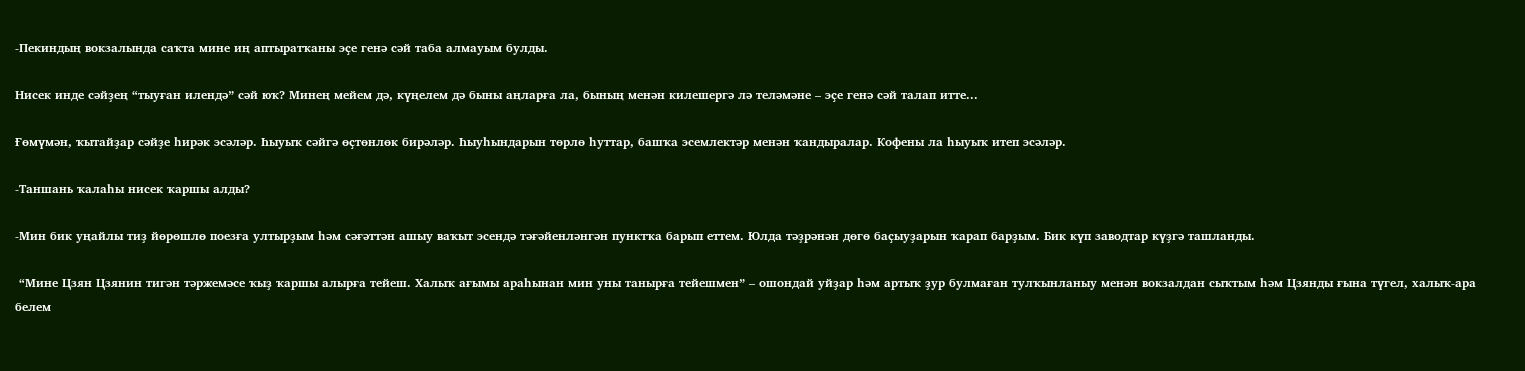-Пекиндың вокзалында саҡта мине иң аптыратҡаны эҫе генә сәй таба алмауым булды.

Нисек инде сәйҙең “тыуған илендә” сәй юҡ? Минең мейем дә, күңелем дә быны аңларға ла, бының менән килешергә лә теләмәне – эҫе генә сәй талап итте...

Ғөмүмән, ҡытайҙар сәйҙе һирәк эсәләр. Һыуыҡ сәйгә өҫтөнлөк бирәләр. Һыуһындарын төрлө һуттар, башҡа эсемлектәр менән ҡандыралар. Кофены ла һыуыҡ итеп эсәләр.

-Таншань ҡалаһы нисек ҡаршы алды?

-Мин бик уңайлы тиҙ йөрөшлө поезға ултырҙым һәм сәғәттән ашыу ваҡыт эсендә тәғәйенләнгән пунктҡа барып еттем. Юлда тәҙрәнән дөгө баҫыуҙарын ҡарап барҙым. Бик күп заводтар күҙгә ташланды.

 “Мине Цзян Цзянин тигән тәржемәсе ҡыҙ ҡаршы алырға тейеш. Халыҡ ағымы араһынан мин уны танырға тейешмен” – ошондай уйҙар һәм артыҡ ҙур булмаған тулҡынланыу менән вокзалдан сыҡтым һәм Цзянды ғына түгел, халыҡ-ара белем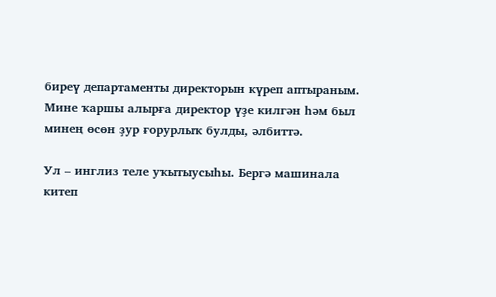биреү департаменты директорын күреп аптыраным. Мине ҡаршы алырға директор үҙе килгән һәм был минең өсөн ҙур ғорурлыҡ булды, әлбиттә.

Ул – инглиз теле уҡытыусыһы. Бергә машинала китеп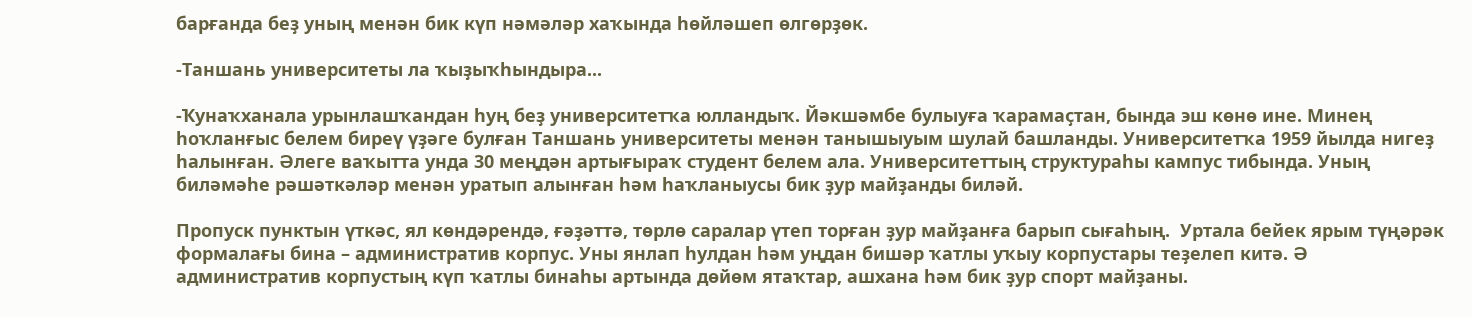барғанда беҙ уның менән бик күп нәмәләр хаҡында һөйләшеп өлгөрҙөк.

-Таншань университеты ла ҡыҙыҡһындыра...

-Ҡунаҡханала урынлашҡандан һуң беҙ университетҡа юлландыҡ. Йәкшәмбе булыуға ҡарамаҫтан, бында эш көнө ине. Минең һоҡланғыс белем биреү үҙәге булған Таншань университеты менән танышыуым шулай башланды. Университетҡа 1959 йылда нигеҙ һалынған. Әлеге ваҡытта унда 30 меңдән артығыраҡ студент белем ала. Университеттың структураһы кампус тибында. Уның биләмәһе рәшәткәләр менән уратып алынған һәм һаҡланыусы бик ҙур майҙанды биләй.

Пропуск пунктын үткәс, ял көндәрендә, ғәҙәттә, төрлө саралар үтеп торған ҙур майҙанға барып сығаһың.  Уртала бейек ярым түңәрәк формалағы бина – административ корпус. Уны янлап һулдан һәм уңдан бишәр ҡатлы уҡыу корпустары теҙелеп китә. Ә административ корпустың күп ҡатлы бинаһы артында дөйөм ятаҡтар, ашхана һәм бик ҙур спорт майҙаны.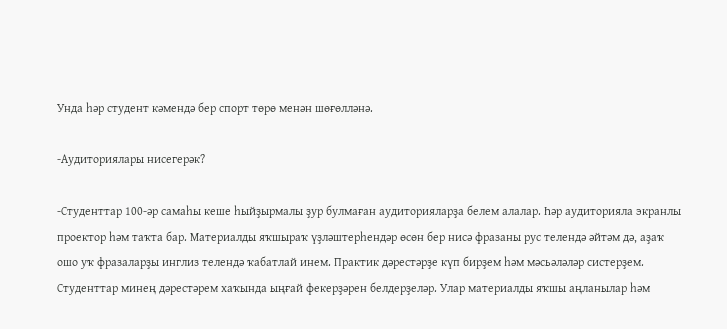Унда һәр студент кәмендә бер спорт төрө менән шөғөлләнә.

-Аудиториялары нисегерәк?

-Студенттар 100-әр самаһы кеше һыйҙырмалы ҙур булмаған аудиторияларҙа белем алалар. Һәр аудиторияла экранлы проектор һәм таҡта бар. Материалды яҡшыраҡ үҙләштерһендәр өсөн бер нисә фразаны рус телендә әйтәм дә, аҙаҡ ошо уҡ фразаларҙы инглиз телендә ҡабатлай инем. Практик дәрестәрҙе күп бирҙем һәм мәсьәләләр систерҙем. Студенттар минең дәрестәрем хаҡында ыңғай фекерҙәрен белдерҙеләр. Улар материалды яҡшы аңланылар һәм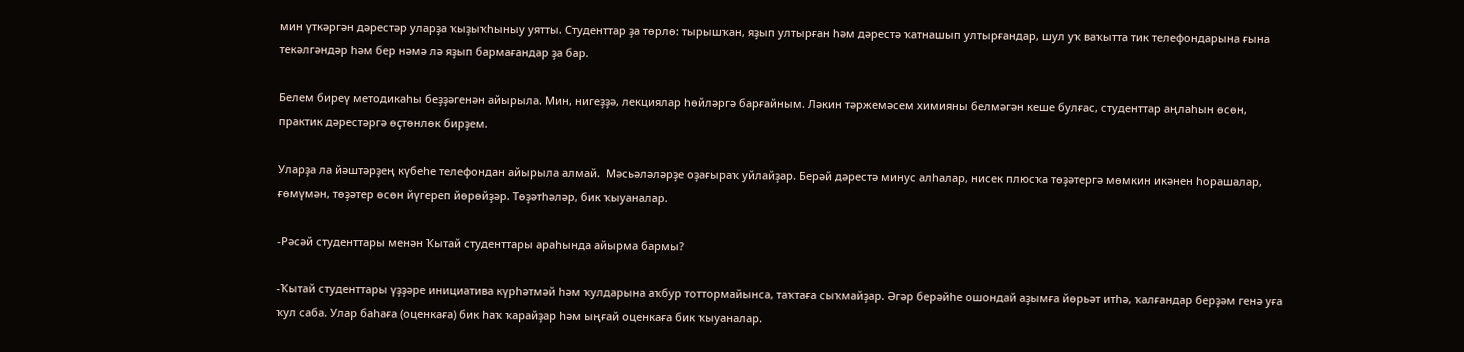мин үткәргән дәрестәр уларҙа ҡыҙыҡһыныу уятты. Студенттар ҙа төрлө: тырышҡан, яҙып ултырған һәм дәрестә ҡатнашып ултырғандар, шул уҡ ваҡытта тик телефондарына ғына текәлгәндәр һәм бер нәмә лә яҙып бармағандар ҙа бар.

Белем биреү методикаһы беҙҙәгенән айырыла. Мин, нигеҙҙә, лекциялар һөйләргә барғайным. Ләкин тәржемәсем химияны белмәгән кеше булғас, студенттар аңлаһын өсөн, практик дәрестәргә өҫтөнлөк бирҙем.

Уларҙа ла йәштәрҙең күбеһе телефондан айырыла алмай.  Мәсьәләләрҙе оҙағыраҡ уйлайҙар. Берәй дәрестә минус алһалар, нисек плюсҡа төҙәтергә мөмкин икәнен һорашалар, ғөмүмән, төҙәтер өсөн йүгереп йөрөйҙәр. Төҙәтһәләр, бик ҡыуаналар.

-Рәсәй студенттары менән Ҡытай студенттары араһында айырма бармы?

-Ҡытай студенттары үҙҙәре инициатива күрһәтмәй һәм ҡулдарына аҡбур тоттормайынса, таҡтаға сыҡмайҙар. Әгәр берәйһе ошондай аҙымға йөрьәт итһә, ҡалғандар берҙәм генә уға ҡул саба. Улар баһаға (оценкаға) бик һаҡ ҡарайҙар һәм ыңғай оценкаға бик ҡыуаналар.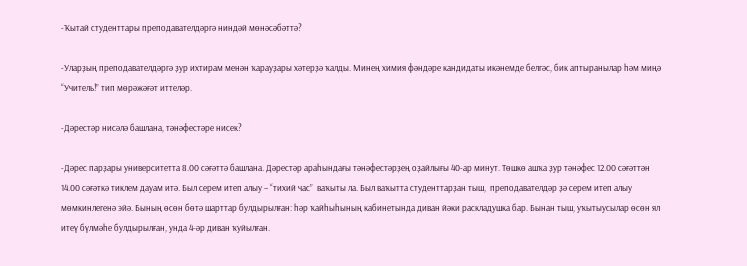-Ҡытай студенттары преподавателдәргә ниндәй мөнәсәбәттә?

-Уларҙың преподавателдәргә ҙур ихтирам менән ҡарауҙары хәтерҙә ҡалды. Минең химия фәндәре кандидаты икәнемде белгәс, бик аптыранылар һәм миңә “Учитель!” тип мөрәжәғәт иттеләр.

-Дәрестәр нисәлә башлана, тәнәфестәре нисек?

-Дәрес парҙары университетта 8.00 сәғәттә башлана. Дәрестәр араһындағы тәнәфестәрҙең оҙайлығы 40-ар минут. Төшкө ашҡа ҙур тәнәфес 12.00 сәғәттән 14.00 сәғәткә тиклем дауам итә. Был серем итеп алыу – “тихий час”  ваҡыты ла. Был ваҡытта студенттарҙан тыш,  преподавателдәр ҙә серем итеп алыу мөмкинлегенә эйә. Бының өсөн бөтә шарттар булдырылған: һәр ҡайһыһының кабинетында диван йәки раскладушка бар. Бынан тыш, уҡытыусылар өсөн ял итеү бүлмәһе булдырылған, унда 4-әр диван ҡуйылған.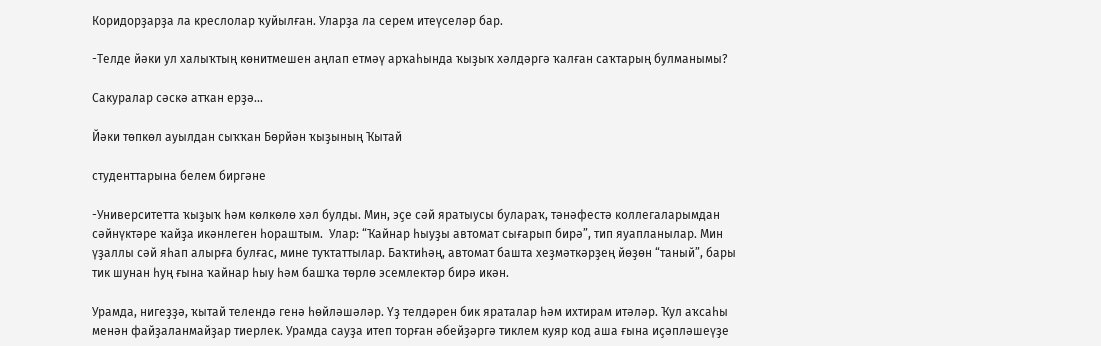Коридорҙарҙа ла креслолар ҡуйылған. Уларҙа ла серем итеүселәр бар.

-Телде йәки ул халыҡтың көнитмешен аңлап етмәү арҡаһында ҡыҙыҡ хәлдәргә ҡалған саҡтарың булманымы?

Сакуралар сәскә атҡан ерҙә...

Йәки төпкөл ауылдан сыҡҡан Бөрйән ҡыҙының Ҡытай

студенттарына белем биргәне

-Университетта ҡыҙыҡ һәм көлкөлө хәл булды. Мин, эҫе сәй яратыусы булараҡ, тәнәфестә коллегаларымдан сәйнүктәре ҡайҙа икәнлеген һораштым.  Улар: “Ҡайнар һыуҙы автомат сығарып бирә”, тип яуапланылар. Мин үҙаллы сәй яһап алырға булғас, мине туҡтаттылар. Баҡтиһәң, автомат башта хеҙмәткәрҙең йөҙөн “таный”, бары тик шунан һуң ғына ҡайнар һыу һәм башҡа төрлө эсемлектәр бирә икән.

Урамда, нигеҙҙә, ҡытай телендә генә һөйләшәләр. Үҙ телдәрен бик яраталар һәм ихтирам итәләр. Ҡул аҡсаһы менән файҙаланмайҙар тиерлек. Урамда сауҙа итеп торған әбейҙәргә тиклем куяр код аша ғына иҫәпләшеүҙе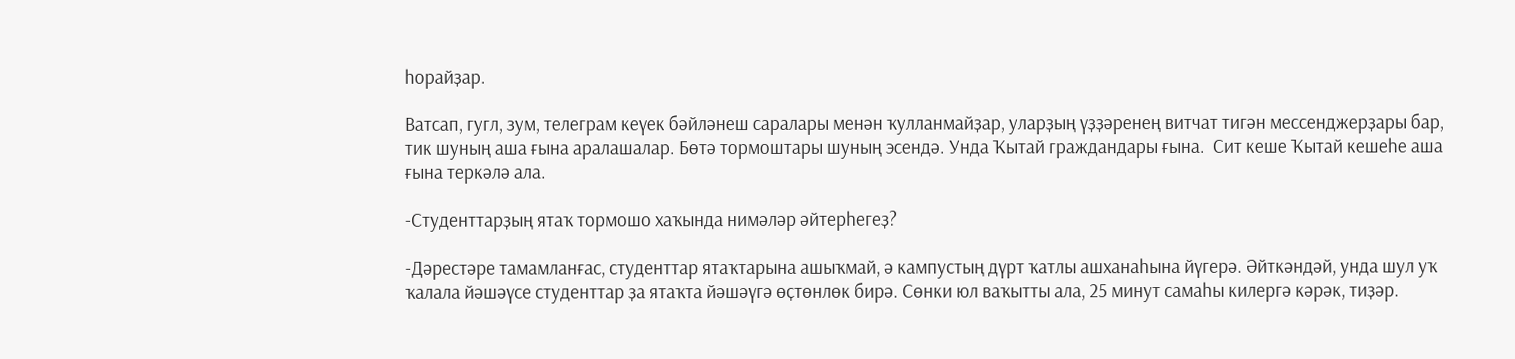һорайҙар.

Ватсап, гугл, зум, телеграм кеүек бәйләнеш саралары менән ҡулланмайҙар, уларҙың үҙҙәренең витчат тигән мессенджерҙары бар, тик шуның аша ғына аралашалар. Бөтә тормоштары шуның эсендә. Унда Ҡытай граждандары ғына.  Сит кеше Ҡытай кешеһе аша ғына теркәлә ала.

-Студенттарҙың ятаҡ тормошо хаҡында нимәләр әйтерһегеҙ?

-Дәрестәре тамамланғас, студенттар ятаҡтарына ашыҡмай, ә кампустың дүрт ҡатлы ашханаһына йүгерә. Әйткәндәй, унда шул уҡ ҡалала йәшәүсе студенттар ҙа ятаҡта йәшәүгә өҫтөнлөк бирә. Сөнки юл ваҡытты ала, 25 минут самаһы килергә кәрәк, тиҙәр.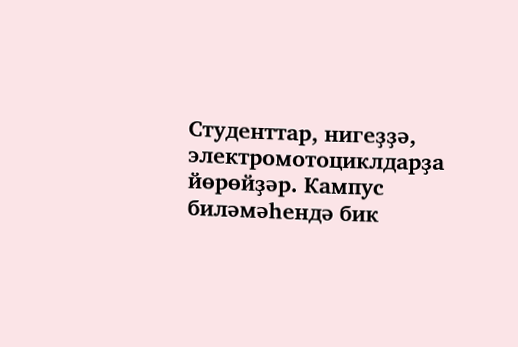Студенттар, нигеҙҙә, электромотоциклдарҙа йөрөйҙәр. Кампус биләмәһендә бик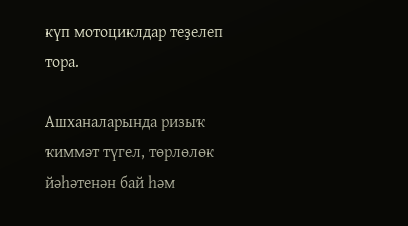күп мотоциклдар теҙелеп тора.

Ашханаларында ризыҡ ҡиммәт түгел, төрлөлөк йәһәтенән бай һәм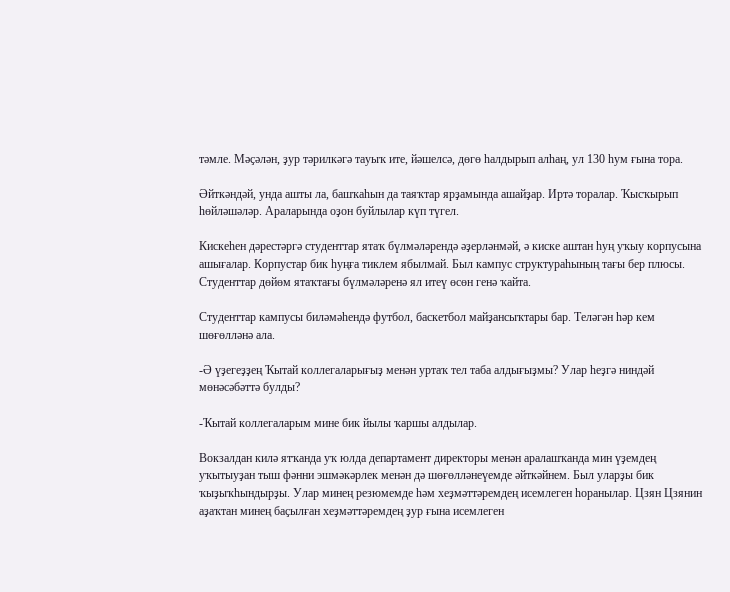тәмле. Мәҫәлән, ҙур тәрилкәгә тауыҡ ите, йәшелсә, дөгө һалдырып алһаң, ул 130 һум ғына тора.

Әйткәндәй, унда ашты ла, башҡаһын да таяҡтар ярҙамында ашайҙар. Иртә торалар. Ҡысҡырып һөйләшәләр. Араларында оҙон буйлылар күп түгел.

Кискеһен дәрестәргә студенттар ятаҡ бүлмәләрендә әҙерләнмәй, ә киске аштан һуң уҡыу корпусына ашығалар. Корпустар бик һуңға тиклем ябылмай. Был кампус структураһының тағы бер плюсы. Студенттар дөйөм ятаҡтағы бүлмәләренә ял итеү өсөн генә ҡайта.

Студенттар кампусы биләмәһендә футбол, баскетбол майҙансыҡтары бар. Теләгән һәр кем шөғөлләнә ала.

-Ә үҙегеҙҙең Ҡытай коллегаларығыҙ менән уртаҡ тел таба алдығыҙмы? Улар һеҙгә ниндәй мөнәсәбәттә булды?

-Ҡытай коллегаларым мине бик йылы ҡаршы алдылар.

Вокзалдан килә ятҡанда уҡ юлда департамент директоры менән аралашҡанда мин үҙемдең уҡытыуҙан тыш фәнни эшмәкәрлек менән дә шөғөлләнеүемде әйткәйнем. Был уларҙы бик ҡыҙыҡһындырҙы. Улар минең резюмемде һәм хеҙмәттәремдең исемлеген һоранылар. Цзян Цзянин аҙаҡтан минең баҫылған хеҙмәттәремдең ҙур ғына исемлеген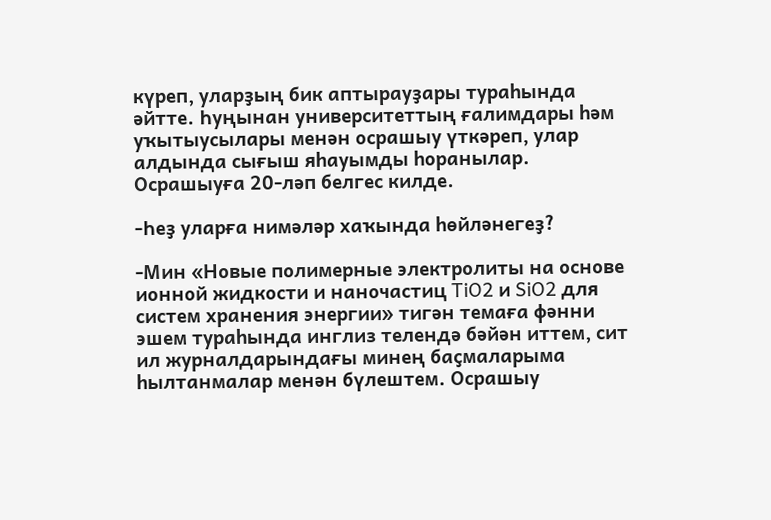күреп, уларҙың бик аптырауҙары тураһында әйтте. Һуңынан университеттың ғалимдары һәм уҡытыусылары менән осрашыу үткәреп, улар алдында сығыш яһауымды һоранылар. Осрашыуға 20-ләп белгес килде.

-Һеҙ уларға нимәләр хаҡында һөйләнегеҙ?

-Мин «Новые полимерные электролиты на основе ионной жидкости и наночастиц TiO2 и SiO2 для систем хранения энергии» тигән темаға фәнни эшем тураһында инглиз телендә бәйән иттем, сит ил журналдарындағы минең баҫмаларыма һылтанмалар менән бүлештем. Осрашыу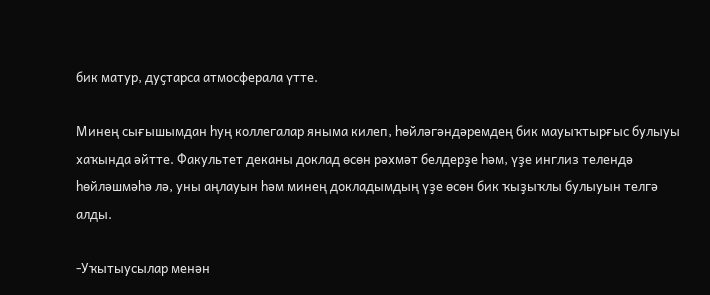бик матур, дуҫтарса атмосферала үтте.

Минең сығышымдан һуң коллегалар яныма килеп, һөйләгәндәремдең бик мауыҡтырғыс булыуы хаҡында әйтте. Факультет деканы доклад өсөн рәхмәт белдерҙе һәм, үҙе инглиз телендә һөйләшмәһә лә, уны аңлауын һәм минең докладымдың үҙе өсөн бик ҡыҙыҡлы булыуын телгә алды.

-Уҡытыусылар менән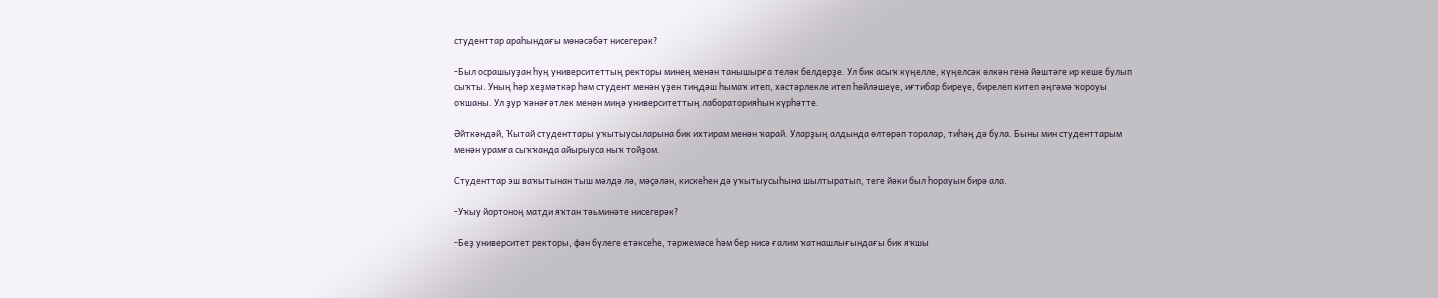студенттар араһындағы мөнәсәбәт нисегерәк?

-Был осрашыуҙан һуң университеттың ректоры минең менән танышырға теләк белдерҙе. Ул бик асыҡ күңелле, күңелсәк өлкән генә йәштәге ир кеше булып сыҡты. Уның һәр хеҙмәткәр һәм студент менән үҙен тиңдәш һымаҡ итеп, хәстәрлекле итеп һөйләшеүе, иғтибар биреүе, бирелеп китеп әңгәмә ҡороуы оҡшаны. Ул ҙур ҡәнәғәтлек менән миңә университеттың лабораторияһын күрһәтте.

Әйткәндәй, Ҡытай студенттары уҡытыусыларына бик ихтирам менән ҡарай. Уларҙың алдында өлтөрәп торалар, тиһәң дә була. Быны мин студенттарым менән урамға сыҡҡанда айырыуса ныҡ тойҙом.

Студенттар эш ваҡытынан тыш мәлдә лә, мәҫәлән, кискеһен дә уҡытыусыһына шылтыратып, теге йәки был һорауын бирә ала.

-Уҡыу йортоноң матди яҡтан тәьминәте нисегерәк?

-Беҙ университет ректоры, фән бүлеге етәксеһе, тәржемәсе һәм бер нисә ғалим ҡатнашлығындағы бик яҡшы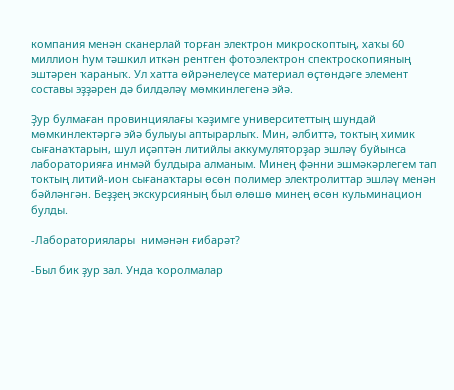компания менән сканерлай торған электрон микроскоптың, хаҡы 60 миллион һум тәшкил иткән рентген фотоэлектрон спектроскопияның эштәрен ҡараныҡ. Ул хатта өйрәнелеүсе материал өҫтөндәге элемент составы эҙҙәрен дә билдәләү мөмкинлегенә эйә.

Ҙур булмаған провинциялағы ҡәҙимге университеттың шундай мөмкинлектәргә эйә булыуы аптырарлыҡ. Мин, әлбиттә, токтың химик сығанаҡтарын, шул иҫәптән литийлы аккумуляторҙар эшләү буйынса лабораторияға инмәй булдыра алманым. Минең фәнни эшмәкәрлегем тап токтың литий-ион сығанаҡтары өсөн полимер электролиттар эшләү менән бәйләнгән. Беҙҙең экскурсияның был өлөшө минең өсөн кульминацион булды.

-Лабораториялары  нимәнән ғибарәт?

-Был бик ҙур зал. Унда ҡоролмалар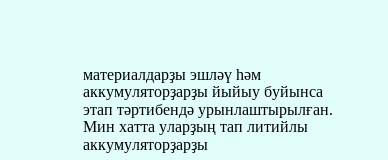материалдарҙы эшләү һәм аккумуляторҙарҙы йыйыу буйынса этап тәртибендә урынлаштырылған. Мин хатта уларҙың тап литийлы аккумуляторҙарҙы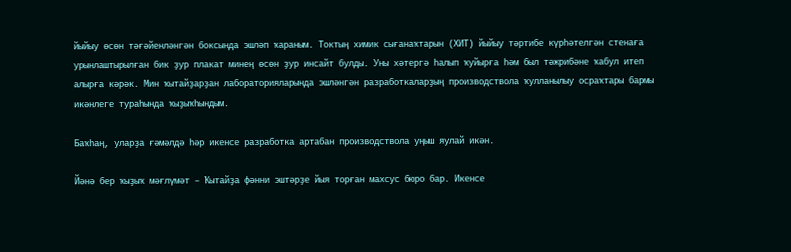йыйыу өсөн тәғәйенләнгән боксында эшләп ҡараным. Токтың химик сығанаҡтарын (ХИТ) йыйыу тәртибе күрһәтелгән стенаға урынлаштырылған бик ҙур плакат минең өсөн ҙур инсайт булды. Уны хәтергә һалып ҡуйырға һәм был тәжрибәне ҡабул итеп алырға кәрәк. Мин ҡытайҙарҙан лабораторияларында эшләнгән разработкаларҙың производствола ҡулланылыу осраҡтары бармы икәнлеге тураһында ҡыҙыҡһындым.

Баҡһаң, уларҙа ғәмәлдә һәр икенсе разработка артабан производствола уңыш яулай икән.

Йәнә бер ҡыҙыҡ мәғлүмәт – Ҡытайҙа фәнни эштәрҙе йыя торған махсус бюро бар. Икенсе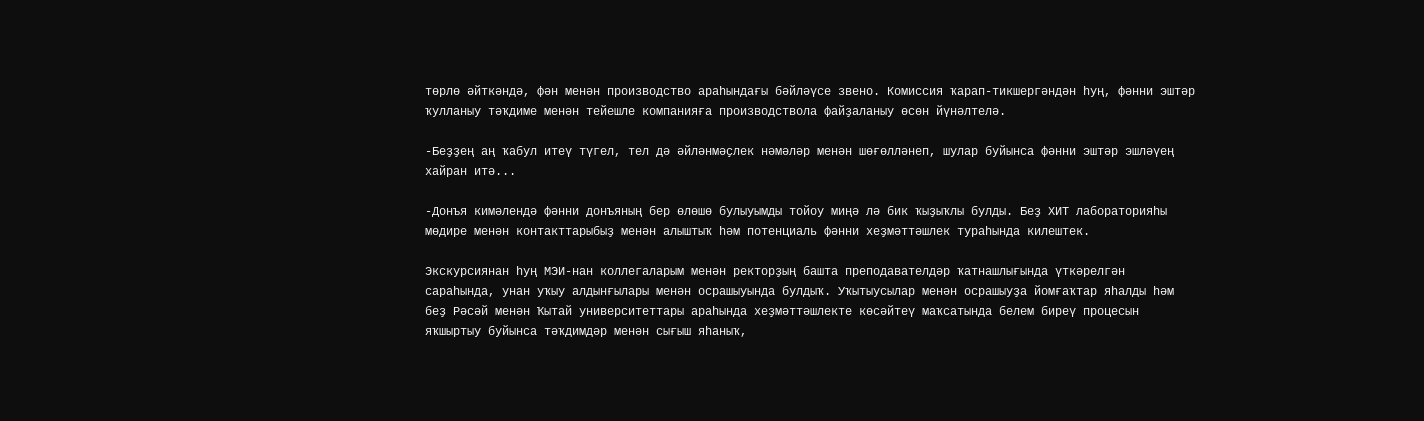төрлө әйткәндә, фән менән производство араһындағы бәйләүсе звено. Комиссия ҡарап-тикшергәндән һуң, фәнни эштәр ҡулланыу тәҡдиме менән тейешле компанияға производствола файҙаланыу өсөн йүнәлтелә.

-Беҙҙең аң ҡабул итеү түгел, тел дә әйләнмәҫлек нәмәләр менән шөғөлләнеп, шулар буйынса фәнни эштәр эшләүең хайран итә...

-Донъя кимәлендә фәнни донъяның бер өлөшө булыуымды тойоу миңә лә бик ҡыҙыҡлы булды. Беҙ ХИТ лабораторияһы мөдире менән контакттарыбыҙ менән алыштыҡ һәм потенциаль фәнни хеҙмәттәшлек тураһында килештек.

Экскурсиянан һуң МЭИ-нан коллегаларым менән ректорҙың башта преподавателдәр ҡатнашлығында үткәрелгән сараһында, унан уҡыу алдынғылары менән осрашыуында булдыҡ. Уҡытыусылар менән осрашыуҙа йомғаҡтар яһалды һәм беҙ Рәсәй менән Ҡытай университеттары араһында хеҙмәттәшлекте көсәйтеү маҡсатында белем биреү процесын яҡшыртыу буйынса тәҡдимдәр менән сығыш яһаныҡ,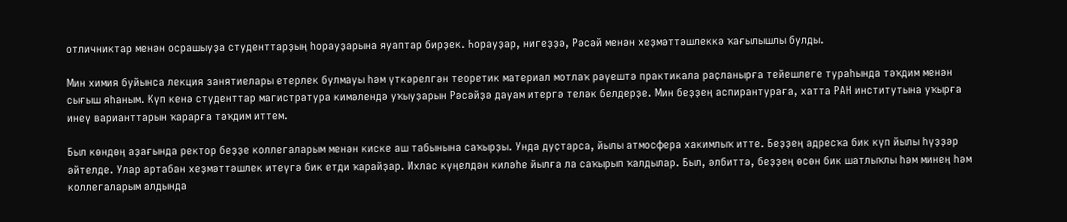отличниктар менән осрашыуҙа студенттарҙың һорауҙарына яуаптар бирҙек. Һорауҙар, нигеҙҙә, Рәсәй менән хеҙмәттәшлеккә ҡағылышлы булды.

Мин химия буйынса лекция занятиелары етерлек булмауы һәм үткәрелгән теоретик материал мотлаҡ рәүештә практикала раҫланырға тейешлеге тураһында тәҡдим менән сығыш яһаным. Күп кенә студенттар магистратура кимәлендә уҡыуҙарын Рәсәйҙә дауам итергә теләк белдерҙе. Мин беҙҙең аспирантураға, хатта РАН институтына уҡырға инеү варианттарын ҡарарға тәҡдим иттем.

Был көндөң аҙағында ректор беҙҙе коллегаларым менән киске аш табынына саҡырҙы. Унда дуҫтарса, йылы атмосфера хакимлыҡ итте. Беҙҙең адресҡа бик күп йылы һүҙҙәр әйтелде. Улар артабан хеҙмәттәшлек итеүгә бик етди ҡарайҙар. Ихлас күңелдән киләһе йылға ла саҡырып ҡалдылар. Был, әлбиттә, беҙҙең өсөн бик шатлыҡлы һәм минең һәм коллегаларым алдында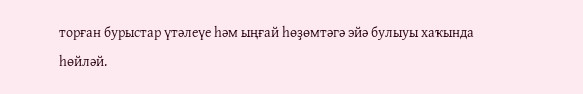торған бурыстар үтәлеүе һәм ыңғай һөҙөмтәгә эйә булыуы хаҡында һөйләй.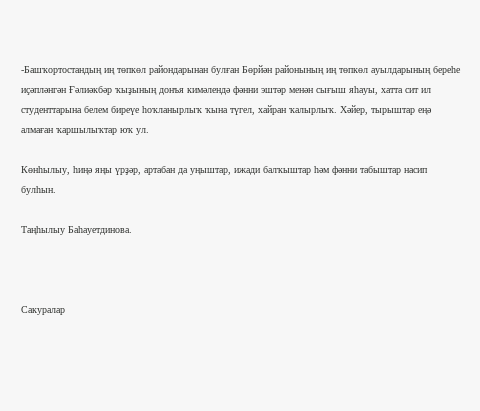-Башҡортостандың иң төпкөл райондарынан булған Бөрйән районының иң төпкөл ауылдарының береһе иҫәпләнгән Ғәлиәкбәр ҡыҙының донъя кимәлендә фәнни эштәр менән сығыш яһауы, хатта сит ил студенттарына белем биреүе һоҡланырлыҡ ҡына түгел, хайран ҡалырлыҡ. Хәйер, тырыштар еңә алмаған ҡаршылыҡтар юҡ ул.

Көнһылыу, һиңә яңы үрҙәр, артабан да уңыштар, ижади балҡыштар һәм фәнни табыштар насип булһын.

Таңһылыу Баһауетдинова.



Сакуралар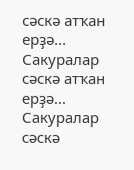сәскә атҡан ерҙә...
Сакуралар сәскә атҡан ерҙә...
Сакуралар сәскә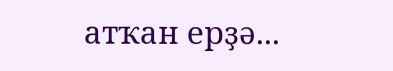атҡан ерҙә...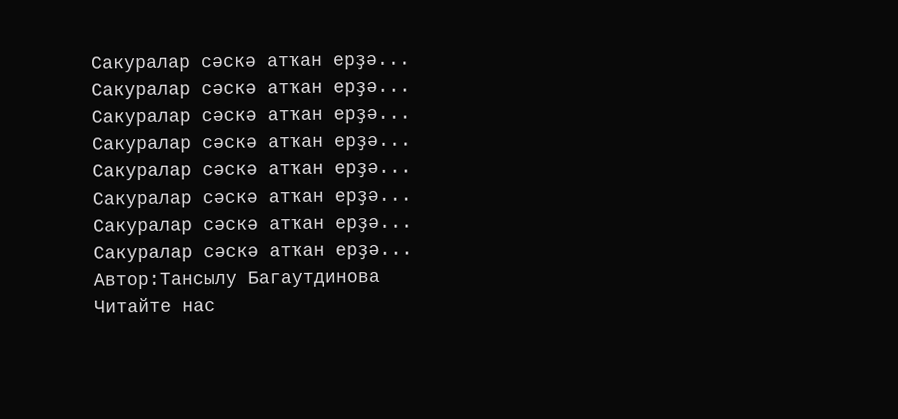Сакуралар сәскә атҡан ерҙә...
Сакуралар сәскә атҡан ерҙә...
Сакуралар сәскә атҡан ерҙә...
Сакуралар сәскә атҡан ерҙә...
Сакуралар сәскә атҡан ерҙә...
Сакуралар сәскә атҡан ерҙә...
Сакуралар сәскә атҡан ерҙә...
Сакуралар сәскә атҡан ерҙә...
Автор:Тансылу Багаутдинова
Читайте нас